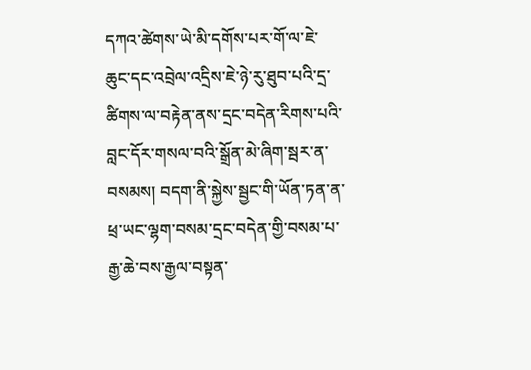དཀའ་ཚེགས་ཡེ་མི་དགོས་པར་གོ་ལ་ཇེ་ཆུང་དང་འབྲེལ་འདྲིས་ཇེ་ཉེ་རུ་ཐུབ་པའི་དྲ་ཚིགས་ལ་བརྟེན་ནས་དྲང་བདེན་རིགས་པའི་བླང་དོར་གསལ་བའི་སྒྲོན་མེ་ཞིག་སྦར་ན་བསམས། བདག་ནི་སྐྱེས་སྦྱང་གི་ཡོན་ཏན་ན་ཕྲ་ཡང་ལྷག་བསམ་དྲང་བདེན་གྱི་བསམ་པ་རྒྱ་ཆེ་བས་རྒྱལ་བསྟན་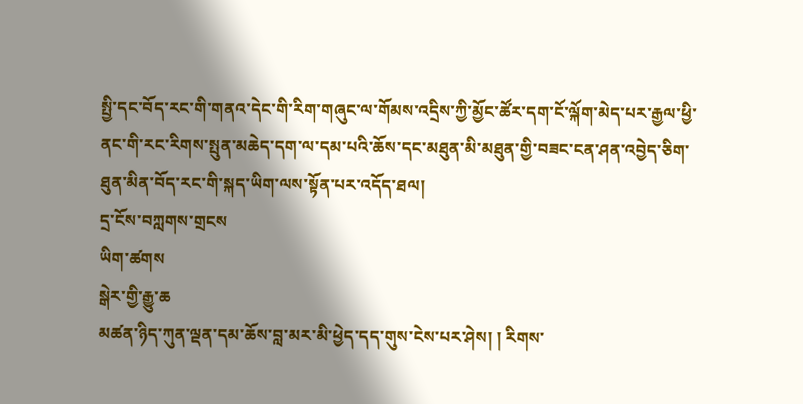སྤྱི་དང་བོད་རང་གི་གནའ་དེང་གི་རིག་གཞུང་ལ་གོམས་འདྲིས་ཀྱི་མྱོང་ཚོར་དག་ངོ་ལྐོག་མེད་པར་རྒྱལ་ཕྱི་ནང་གི་རང་རིགས་སྤུན་མཆེད་དག་ལ་དམ་པའི་ཆོས་དང་མཐུན་མི་མཐུན་གྱི་བཟང་ངན་ཤན་འབྱེད་ཅིག་ཐུན་མིན་བོད་རང་གི་སྐད་ཡིག་ལས་སྟོན་པར་འདོད་ཐལ།
དྲ་ངོས་བཀླགས་གྲངས
ཡིག་ཚགས
སྒེར་གྱི་རྒྱུ་ཆ
མཚན་ཉིད་ཀུན་ལྡན་དམ་ཆོས་བླ་མར་མི་ཕྱེད་དད་གུས་ངེས་པར་ཤེས། ། རིགས་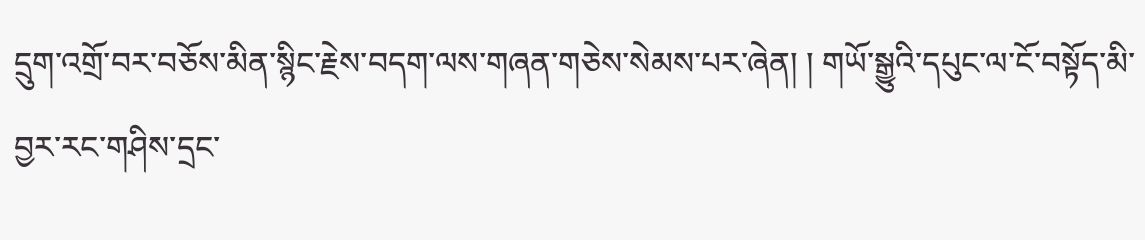དྲུག་འགྲོ་བར་བཅོས་མིན་སྙིང་རྗེས་བདག་ལས་གཞན་གཅེས་སེམས་པར་ཞེན། ། གཡོ་སྒྱུའི་དཔུང་ལ་ངོ་བསྟོད་མི་བྱར་རང་གཤིས་དྲང་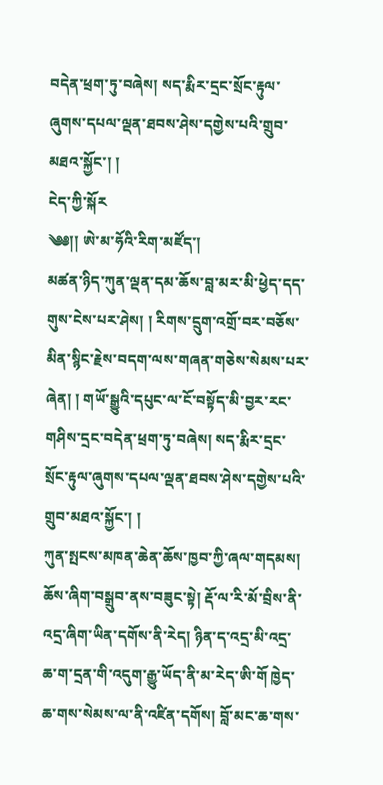བདེན་ཕྲག་ཏུ་བཞེས། སད་རྨིར་དྲང་སྲོང་རྟུལ་ཞུགས་དཔལ་ལྡན་ཐབས་ཤེས་དགྱེས་པའི་གྲུབ་མཐའ་སྐྱོང་། །
ངེད་ཀྱི་སྐོར
༄༅།། ཨེ་མ་ཧོའི་རིག་མཛོད་།
མཚན་ཉིད་ཀུན་ལྡན་དམ་ཆོས་བླ་མར་མི་ཕྱེད་དད་གུས་ངེས་པར་ཤེས། ། རིགས་དྲུག་འགྲོ་བར་བཅོས་མིན་སྙིང་རྗེས་བདག་ལས་གཞན་གཅེས་སེམས་པར་ཞེན། ། གཡོ་སྒྱུའི་དཔུང་ལ་ངོ་བསྟོད་མི་བྱར་རང་གཤིས་དྲང་བདེན་ཕྲག་ཏུ་བཞེས། སད་རྨིར་དྲང་སྲོང་རྟུལ་ཞུགས་དཔལ་ལྡན་ཐབས་ཤེས་དགྱེས་པའི་གྲུབ་མཐའ་སྐྱོང་། །
ཀུན་སྤངས་མཁན་ཆེན་ཆོས་ཁྱབ་ཀྱི་ཞལ་གདམས།
ཆོས་ཞིག་བསྒྲུབ་ནས་བཟུང་སྟེ། རྡོ་ལ་རི་མོ་བྲིས་ནི་འདྲ་ཞིག་ཡིན་དགོས་ནི་རེད། ཉིན་ད་འདྲ་མི་འདྲ་ཆ་ག་དྲན་གི་འདུག་རྒྱུ་ཡོད་ནི་མ་རེད་ཨི་གོ ཁྱེད་ཆ་གས་སེམས་ལ་ནི་འཛིན་དགོས། བློ་མང་ཆ་གས་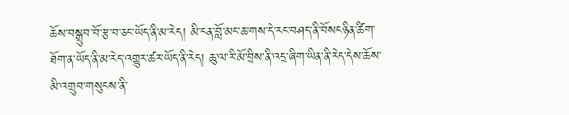ཆོས་བསྒྲུབ་བོ་རྩ་བ་ཅང་ཡོད་ནི་མ་རེད། མི་ངན་བློ་མང་ཆ་གས་དེ་རང་བཤད་ནི་བོསངཉིན་ཚིག་ཐོག་ན་ཡོད་ནི་མ་རེད་འགྱུར་ཚར་ཡོད་ནི་རེད། ཆུ་ལ་རི་མོ་བྲིས་ནི་འདྲ་ཞིག་ཡིན་ནི་རེད་དེས་ཆོས་མི་འགྲུབ་གསུངས་ནི་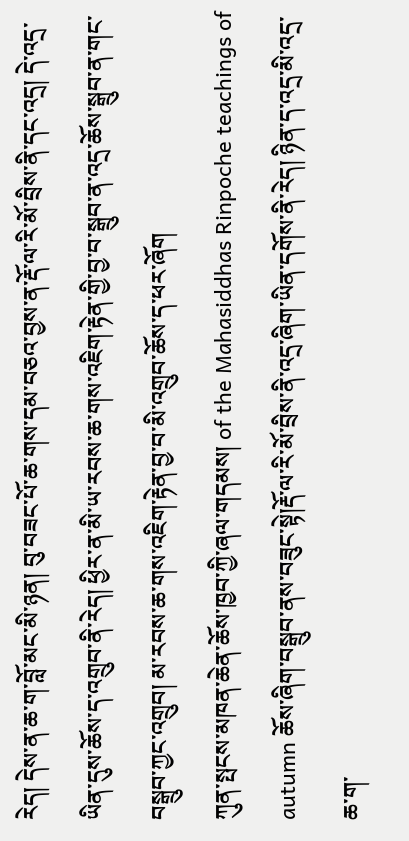རེད། དེས་ན་ཆ་ག་བློ་མང་མི་ཉན། བུ་བཟང་པོ་ཆ་གས་དམ་བཅའ་བྱས་ན་རྡོ་ལ་རི་མོ་བྲིས་ནི་དང་འདྲ། དེ་འདྲ་ཡིན་དུས་ཆོས་ད་འགྲུབ་ནི་རེད། ཕྱིར་ན་མི་ཡ་རབས་ཆ་གས་འཇིག་རྟེན་གྱི་བྱ་བ་སྒྲུབ་ན་འདྲ་ཆོས་སྒྲུབ་ན་གང་བསྒྲུབ་ཀྱང་འགྲུབ། མ་རབས་ཆ་གས་འཇིག་རྟེན་བྱ་བ་མི་འགྲུབ་ཆོས་ད་ཕར་ཞོག
ཀུན་སྤངས་མཁན་ཆེན་ཆོས་ཁྱབ་ཀྱི་ཞལ་གདམས། of the Mahasiddhas Rinpoche teachings of autumn ཆོས་ཞིག་བསྒྲུབ་ནས་བཟུང་སྟེ།རྡོ་ལ་རི་མོ་བྲིས་ནི་འདྲ་ཞིག་ཡིན་དགོས་ནི་རེད། ཉིན་ད་འདྲ་མི་འདྲ་ཆ་ག་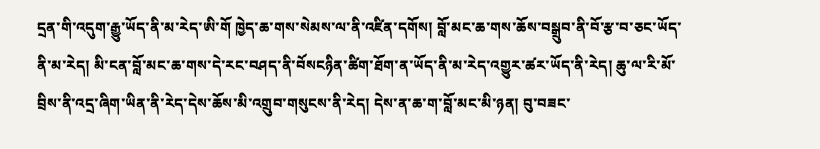དྲན་གི་འདུག་རྒྱུ་ཡོད་ནི་མ་རེད་ཨི་གོ ཁྱེད་ཆ་གས་སེམས་ལ་ནི་འཛིན་དགོས། བློ་མང་ཆ་གས་ཆོས་བསྒྲུབ་ནི་བོ་རྩ་བ་ཅང་ཡོད་ནི་མ་རེད། མི་ངན་བློ་མང་ཆ་གས་དེ་རང་བཤད་ནི་བོསངཉིན་ཚིག་ཐོག་ན་ཡོད་ནི་མ་རེད་འགྱུར་ཚར་ཡོད་ནི་རེད། ཆུ་ལ་རི་མོ་བྲིས་ནི་འདྲ་ཞིག་ཡིན་ནི་རེད་དེས་ཆོས་མི་འགྲུབ་གསུངས་ནི་རེད། དེས་ན་ཆ་ག་བློ་མང་མི་ཉན། བུ་བཟང་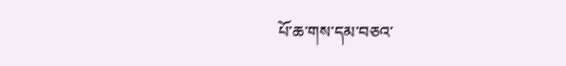པོ་ཆ་གས་དམ་བཅའ་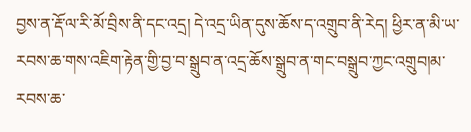བྱས་ན་རྡོ་ལ་རི་མོ་བྲིས་ནི་དང་འདྲ། དེ་འདྲ་ཡིན་དུས་ཆོས་ད་འགྲུབ་ནི་རེད། ཕྱིར་ན་མི་ཡ་རབས་ཆ་གས་འཇིག་རྟེན་གྱི་བྱ་བ་སྒྲུབ་ན་འདྲ་ཆོས་སྒྲུབ་ན་གང་བསྒྲུབ་ཀྱང་འགྲུབ།མ་རབས་ཆ་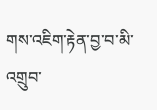གས་འཇིག་རྟེན་བྱ་བ་མི་འགྲུབ་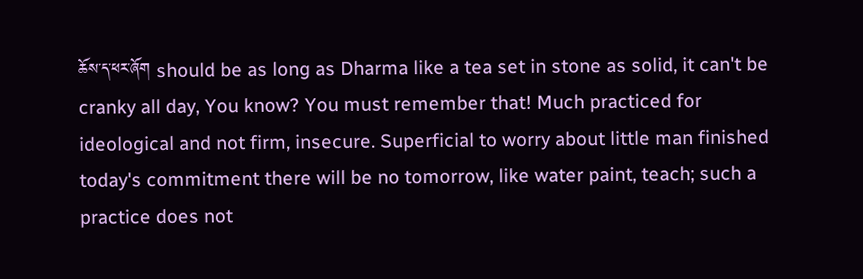ཆོས་ད་ཕར་ཞོག should be as long as Dharma like a tea set in stone as solid, it can't be cranky all day, You know? You must remember that! Much practiced for ideological and not firm, insecure. Superficial to worry about little man finished today's commitment there will be no tomorrow, like water paint, teach; such a practice does not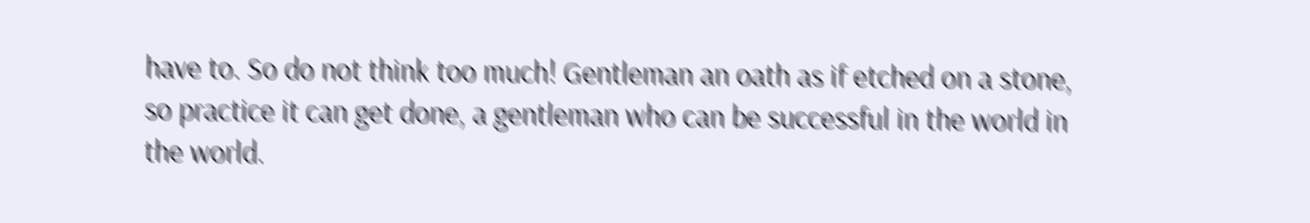have to. So do not think too much! Gentleman an oath as if etched on a stone, so practice it can get done, a gentleman who can be successful in the world in the world.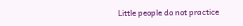Little people do not practice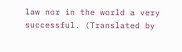law nor in the world a very successful. (Translated by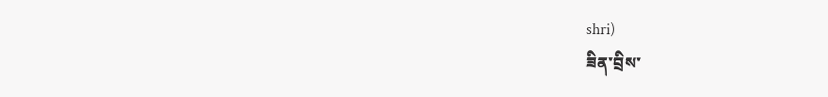shri)
ཟིན་བྲིས་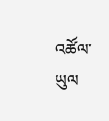འཚོལ་ཡུལ